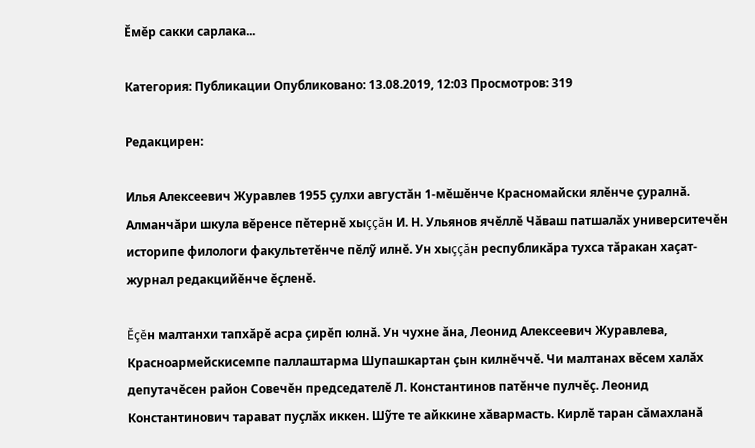Ĕмĕр сакки сарлака...

Категория: Публикации Опубликовано: 13.08.2019, 12:03 Просмотров: 319

Редакцирен:

Илья Алексеевич Журавлев 1955 çулхи августăн 1-мĕшĕнче Красномайски ялĕнче çуралнă. Алманчăри шкула вĕренсе пĕтернĕ хыççăн И. Н. Ульянов ячĕллĕ Чăваш патшалăх университечĕн историпе филологи факультетĕнче пĕлỹ илнĕ. Ун хыççăн республикăра тухса тăракан хаçат-журнал редакцийĕнче ĕçленĕ.

Ĕçĕн малтанхи тапхăрĕ асра çирĕп юлнă. Ун чухне ăна, Леонид Алексеевич Журавлева, Красноармейскисемпе паллаштарма Шупашкартан çын килнĕччĕ. Чи малтанах вĕсем халăх депутачĕсен район Совечĕн председателĕ Л. Константинов патĕнче пулчĕç. Леонид Константинович тарават пуçлăх иккен. Шỹте те айккине хăвармасть. Кирлĕ таран сăмахланă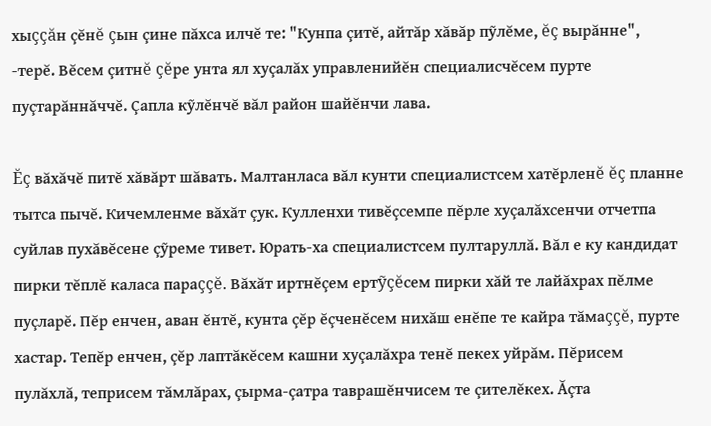хыççăн çĕнĕ çын çине пăхса илчĕ те: "Кунпа çитĕ, айтăр хăвăр пỹлĕме, ĕç вырăнне", -терĕ. Вĕсем çитнĕ çĕре унта ял хуçалăх управленийĕн специалисчĕсем пурте пуçтарăннăччĕ. Çапла кỹлĕнчĕ вăл район шайĕнчи лава.

Ĕç вăхăчĕ питĕ хăвăрт шăвать. Малтанласа вăл кунти специалистсем хатĕрленĕ ĕç планне тытса пычĕ. Кичемленме вăхăт çук. Кулленхи тивĕçсемпе пĕрле хуçалăхсенчи отчетпа суйлав пухăвĕсене çỹреме тивет. Юрать-ха специалистсем пултаруллă. Вăл е ку кандидат пирки тĕплĕ каласа параççĕ. Вăхăт иртнĕçем ертỹçĕсем пирки хăй те лайăхрах пĕлме пуçларĕ. Пĕр енчен, аван ĕнтĕ, кунта çĕр ĕçченĕсем нихăш енĕпе те кайра тăмаççĕ, пурте хастар. Тепĕр енчен, çĕр лаптăкĕсем кашни хуçалăхра тенĕ пекех уйрăм. Пĕрисем пулăхлă, теприсем тăмлăрах, çырма-çатра таврашĕнчисем те çителĕкех. Ăçта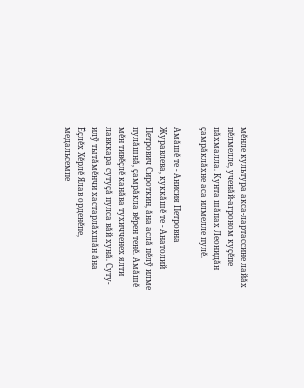мĕнле культура акса-лартассине лайăх пĕлмелле, ученăй-агроном куçĕпе пăхмалла. Кунта шăпах Леонидăн çамрăклăхне аса илмелле пулĕ.

Амăшĕ те - Анисия Петровна Журавлева, куккăшĕ те - Анатолий Петрович Сироткин, ăна аслă пĕлỹ илме пулăшнă, çамрăкла вĕрен тенĕ. Амăшĕ мĕн тивĕçлĕ канăва тухичченех ялти лавккара сутуçă пулса вăй хунă. Суту-илỹ тытăмĕнчи хастарлăхшăн ăна Ĕçлĕх Хĕрлĕ Ялав орденĕпе, медальсемпе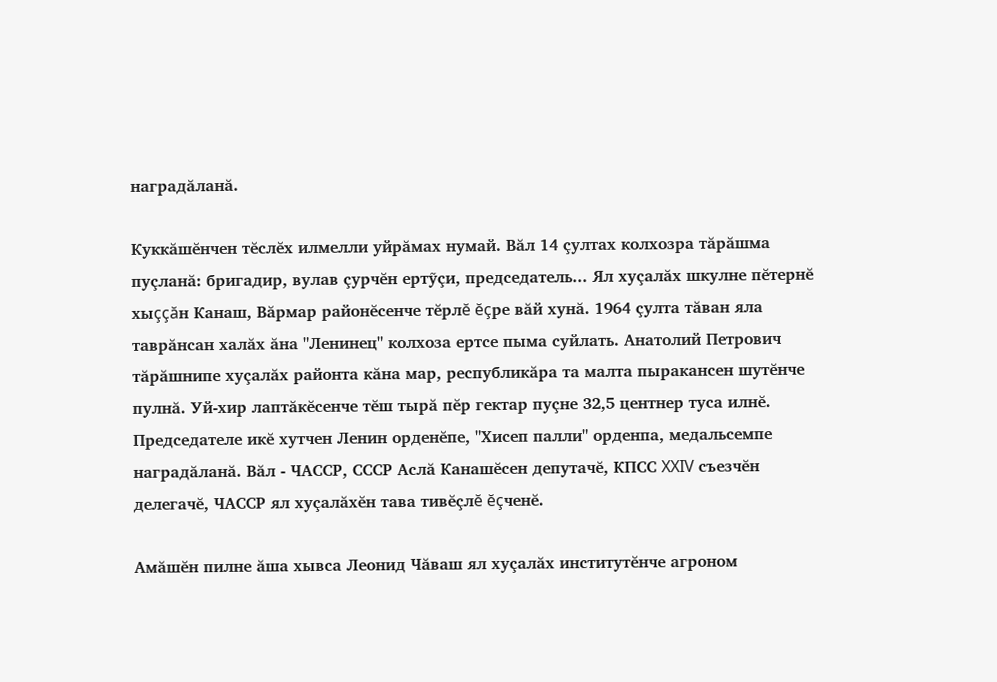наградăланă.

Куккăшĕнчен тĕслĕх илмелли уйрăмах нумай. Вăл 14 çултах колхозра тăрăшма пуçланă: бригадир, вулав çурчĕн ертỹçи, председатель... Ял хуçалăх шкулне пĕтернĕ хыççăн Канаш, Вăрмар районĕсенче тĕрлĕ ĕçре вăй хунă. 1964 çулта тăван яла таврăнсан халăх ăна "Ленинец" колхоза ертсе пыма суйлать. Анатолий Петрович тăрăшнипе хуçалăх районта кăна мар, республикăра та малта пыракансен шутĕнче пулнă. Уй-хир лаптăкĕсенче тĕш тырă пĕр гектар пуçне 32,5 центнер туса илнĕ. Председателе икĕ хутчен Ленин орденĕпе, "Хисеп палли" орденпа, медальсемпе наградăланă. Вăл - ЧАССР, СССР Аслă Канашĕсен депутачĕ, КПСС XXIV съезчĕн делегачĕ, ЧАССР ял хуçалăхĕн тава тивĕçлĕ ĕçченĕ.

Амăшĕн пилне ăша хывса Леонид Чăваш ял хуçалăх институтĕнче агроном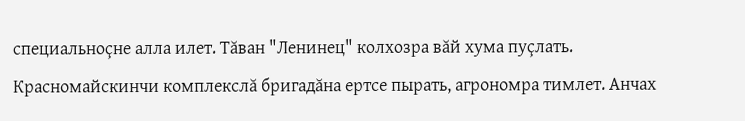специальноçне алла илет. Тăван "Ленинец" колхозра вăй хума пуçлать. Красномайскинчи комплекслă бригадăна ертсе пырать, агрономра тимлет. Анчах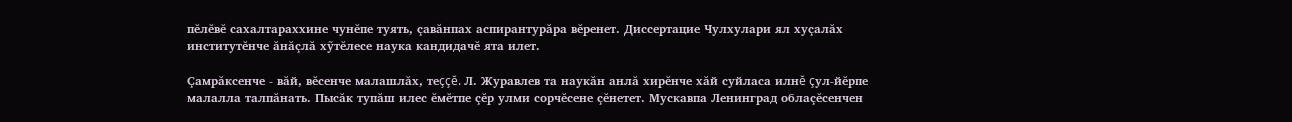пĕлĕвĕ сахалтараххине чунĕпе туять, çавăнпах аспирантурăра вĕренет. Диссертацие Чулхулари ял хуçалăх институтĕнче ăнăçлă хỹтĕлесе наука кандидачĕ ята илет.

Çамрăксенче - вăй, вĕсенче малашлăх, теççĕ. Л. Журавлев та наукăн анлă хирĕнче хăй суйласа илнĕ çул-йĕрпе малалла талпăнать. Пысăк тупăш илес ĕмĕтпе çĕр улми сорчĕсене çĕнетет. Мускавпа Ленинград облаçĕсенчен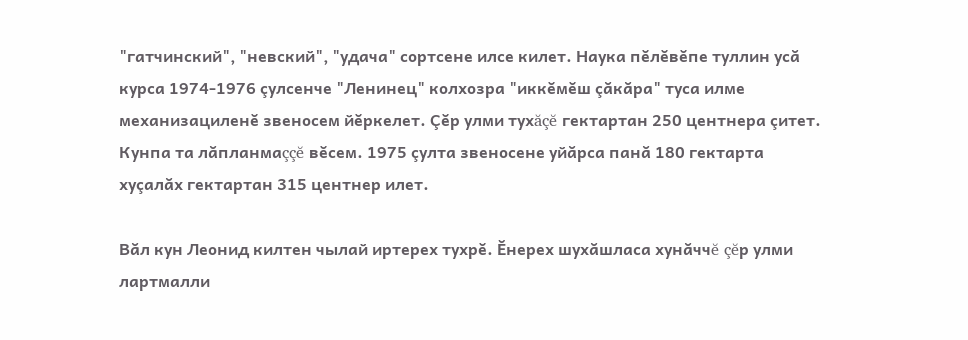"гатчинский", "невский", "удача" сортсене илсе килет. Наука пĕлĕвĕпе туллин усă курса 1974-1976 çулсенче "Ленинец" колхозра "иккĕмĕш çăкăра" туса илме механизациленĕ звеносем йĕркелет. Çĕр улми тухăçĕ гектартан 250 центнера çитет. Кунпа та лăпланмаççĕ вĕсем. 1975 çулта звеносене уйăрса панă 180 гектарта хуçалăх гектартан 315 центнер илет.

Вăл кун Леонид килтен чылай иртерех тухрĕ. Ĕнерех шухăшласа хунăччĕ çĕр улми лартмалли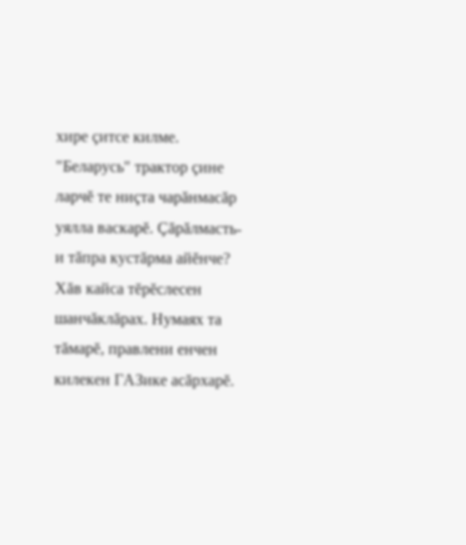хире çитсе килме. "Беларусь" трактор çине ларчĕ те ниçта чарăнмасăр уялла васкарĕ. Çăрăлмасть-и тăпра кустăрма айĕнче? Хăв кайса тĕрĕслесен шанчăклăрах. Нумаях та тăмарĕ, правлени енчен килекен ГАЗике асăрхарĕ.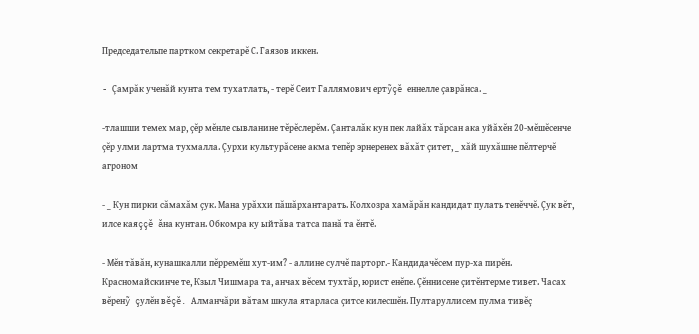Председательпе партком секретарĕ С. Гаязов иккен.

- Çамрăк ученăй кунта тем тухатлать, - терĕ Сеит Галлямович ертỹçĕ еннелле çаврăнса. _

-тлашши темех мар, çĕр мĕнле сывланине тĕрĕслерĕм. Çанталăк кун пек лайăх тăрсан ака уйăхĕн 20-мĕшĕсенче çĕр улми лартма тухмалла. Çурхи культурăсене акма тепĕр эрнеренех вăхăт çитет, _ хăй шухăшне пĕлтерчĕ агроном

- _ Кун пирки сăмахăм çук. Мана урăххи пăшăрхантарать. Колхозра хамăрăн кандидат пулать тенĕччĕ. Çук вĕт, илсе каяççĕ ăна кунтан. Обкомра ку ыйтăва татса панă та ĕнтĕ.

- Мĕн тăвăн, кунашкалли пĕрремĕш хут-им? - аллине сулчĕ парторг.- Кандидачĕсем пур-ха пирĕн. Красномайскинче те, Кзыл Чишмара та, анчах вĕсем тухтăр, юрист енĕпе. Çĕннисене çитĕнтерме тивет. Часах вĕренỹ çулĕн вĕçĕ. Алманчăри вăтам шкула ятарласа çитсе килесшĕн. Пултаруллисем пулма тивĕç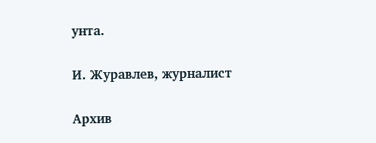унта.

И. Журавлев, журналист

Архив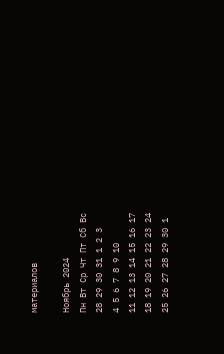материалов

Ноябрь 2024
Пн Вт Ср Чт Пт Сб Вс
28 29 30 31 1 2 3
4 5 6 7 8 9 10
11 12 13 14 15 16 17
18 19 20 21 22 23 24
25 26 27 28 29 30 1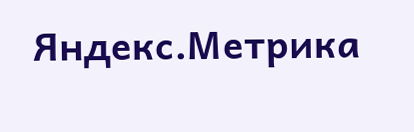Яндекс.Метрика